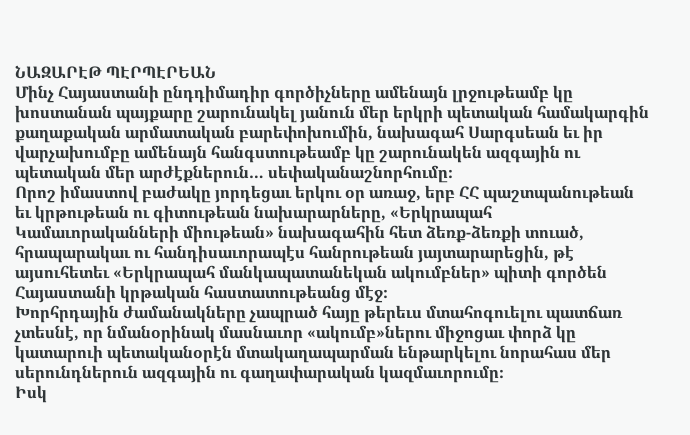ՆԱԶԱՐԷԹ ՊԷՐՊԷՐԵԱՆ
Մինչ Հայաստանի ընդդիմադիր գործիչները ամենայն լրջութեամբ կը խոստանան պայքարը շարունակել յանուն մեր երկրի պետական համակարգին քաղաքական արմատական բարեփոխումին, նախագահ Սարգսեան եւ իր վարչախումբը ամենայն հանգստութեամբ կը շարունակեն ազգային ու պետական մեր արժէքներուն… սեփականաշնորհումը։
Որոշ իմաստով բաժակը յորդեցաւ երկու օր առաջ, երբ ՀՀ պաշտպանութեան եւ կրթութեան ու գիտութեան նախարարները, «Երկրապահ Կամաւորականների միութեան» նախագահին հետ ձեռք-ձեռքի տուած, հրապարակաւ ու հանդիսաւորապէս հանրութեան յայտարարեցին, թէ այսուհետեւ «Երկրապահ մանկապատանեկան ակումբներ» պիտի գործեն Հայաստանի կրթական հաստատութեանց մէջ։
Խորհրդային ժամանակները չապրած հայը թերեւս մտահոգուելու պատճառ չտեսնէ, որ նմանօրինակ մասնաւոր «ակումբ»ներու միջոցաւ փորձ կը կատարուի պետականօրէն մտակաղապարման ենթարկելու նորահաս մեր սերունդներուն ազգային ու գաղափարական կազմաւորումը։
Իսկ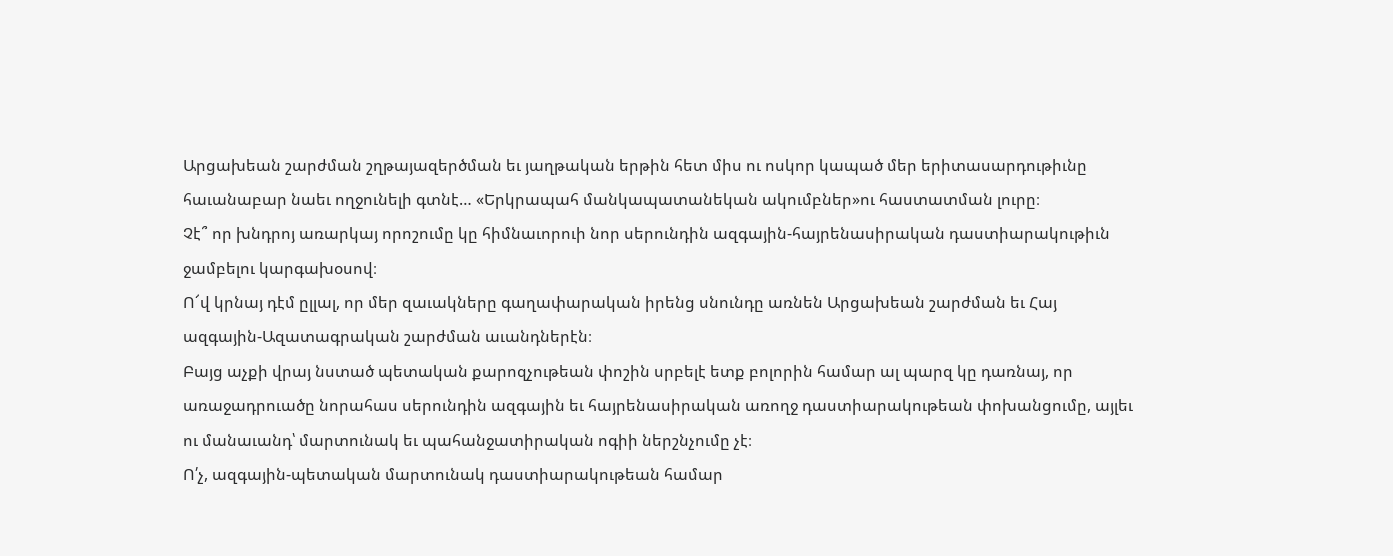Արցախեան շարժման շղթայազերծման եւ յաղթական երթին հետ միս ու ոսկոր կապած մեր երիտասարդութիւնը հաւանաբար նաեւ ողջունելի գտնէ… «Երկրապահ մանկապատանեկան ակումբներ»ու հաստատման լուրը։
Չէ՞ որ խնդրոյ առարկայ որոշումը կը հիմնաւորուի նոր սերունդին ազգային-հայրենասիրական դաստիարակութիւն ջամբելու կարգախօսով։
Ո՜վ կրնայ դէմ ըլլալ, որ մեր զաւակները գաղափարական իրենց սնունդը առնեն Արցախեան շարժման եւ Հայ ազգային-Ազատագրական շարժման աւանդներէն։
Բայց աչքի վրայ նստած պետական քարոզչութեան փոշին սրբելէ ետք բոլորին համար ալ պարզ կը դառնայ, որ առաջադրուածը նորահաս սերունդին ազգային եւ հայրենասիրական առողջ դաստիարակութեան փոխանցումը, այլեւ ու մանաւանդ՝ մարտունակ եւ պահանջատիրական ոգիի ներշնչումը չէ։
Ո՛չ, ազգային-պետական մարտունակ դաստիարակութեան համար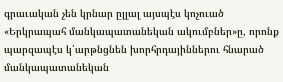գրաւական չեն կրնար ըլլալ այսպէս կոչուած «Երկրապահ մանկապատանեկան ակումբներ»ը, որոնք պարզապէս կ՛արթնցնեն խորհրդայիններու հնարած մանկապատանեկան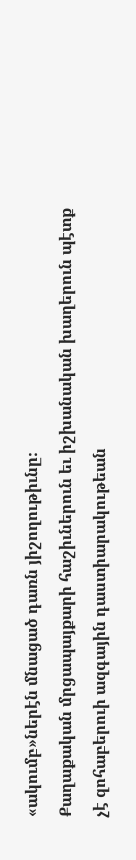«ակումբ»ներէն մնացած դառն յիշողութիւնը։
Քաղաքական մրցապայքարի հաշիւներուն եւ իշխանական խաղերուն պէտք չէ զոհաբերուի ազգային դաստիարակութեան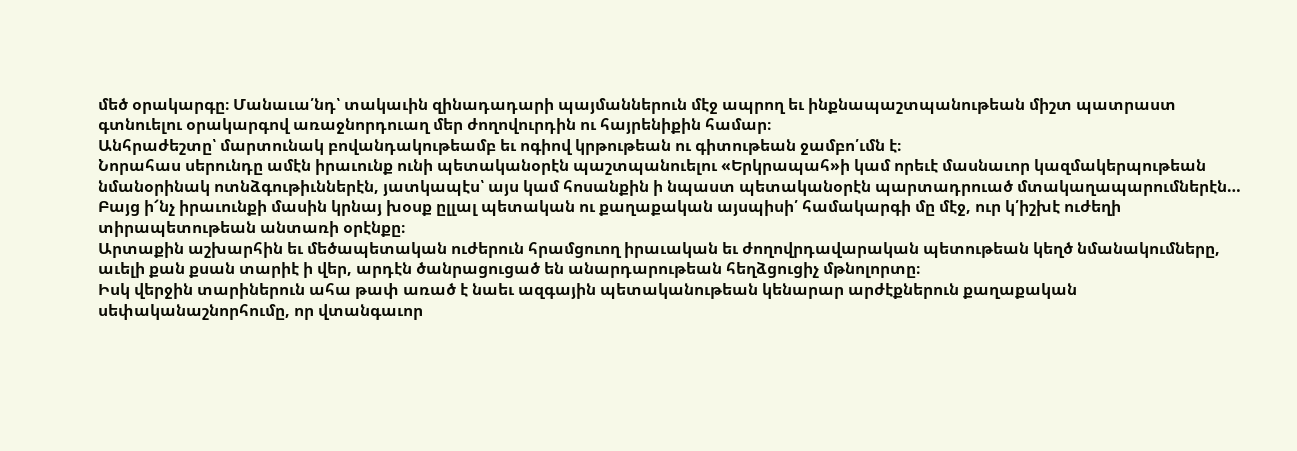մեծ օրակարգը։ Մանաւա՛նդ՝ տակաւին զինադադարի պայմաններուն մէջ ապրող եւ ինքնապաշտպանութեան միշտ պատրաստ գտնուելու օրակարգով առաջնորդուաղ մեր ժողովուրդին ու հայրենիքին համար։
Անհրաժեշտը՝ մարտունակ բովանդակութեամբ եւ ոգիով կրթութեան ու գիտութեան ջամբո՛ւմն է։
Նորահաս սերունդը ամէն իրաւունք ունի պետականօրէն պաշտպանուելու «Երկրապահ»ի կամ որեւէ մասնաւոր կազմակերպութեան նմանօրինակ ոտնձգութիւններէն, յատկապէս՝ այս կամ հոսանքին ի նպաստ պետականօրէն պարտադրուած մտակաղապարումներէն…
Բայց ի՜նչ իրաւունքի մասին կրնայ խօսք ըլլալ պետական ու քաղաքական այսպիսի՛ համակարգի մը մէջ, ուր կ՛իշխէ ուժեղի տիրապետութեան անտառի օրէնքը։
Արտաքին աշխարհին եւ մեծապետական ուժերուն հրամցուող իրաւական եւ ժողովրդավարական պետութեան կեղծ նմանակումները, աւելի քան քսան տարիէ ի վեր, արդէն ծանրացուցած են անարդարութեան հեղձցուցիչ մթնոլորտը։
Իսկ վերջին տարիներուն ահա թափ առած է նաեւ ազգային պետականութեան կենարար արժէքներուն քաղաքական սեփականաշնորհումը, որ վտանգաւոր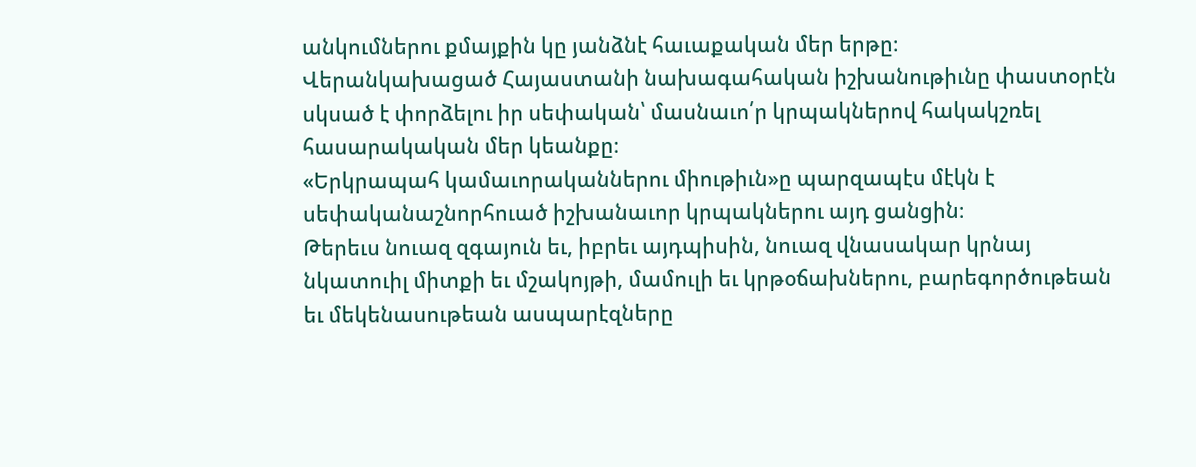անկումներու քմայքին կը յանձնէ հաւաքական մեր երթը։
Վերանկախացած Հայաստանի նախագահական իշխանութիւնը փաստօրէն սկսած է փորձելու իր սեփական՝ մասնաւո՛ր կրպակներով հակակշռել հասարակական մեր կեանքը։
«Երկրապահ կամաւորականներու միութիւն»ը պարզապէս մէկն է սեփականաշնորհուած իշխանաւոր կրպակներու այդ ցանցին։
Թերեւս նուազ զգայուն եւ, իբրեւ այդպիսին, նուազ վնասակար կրնայ նկատուիլ միտքի եւ մշակոյթի, մամուլի եւ կրթօճախներու, բարեգործութեան եւ մեկենասութեան ասպարէզները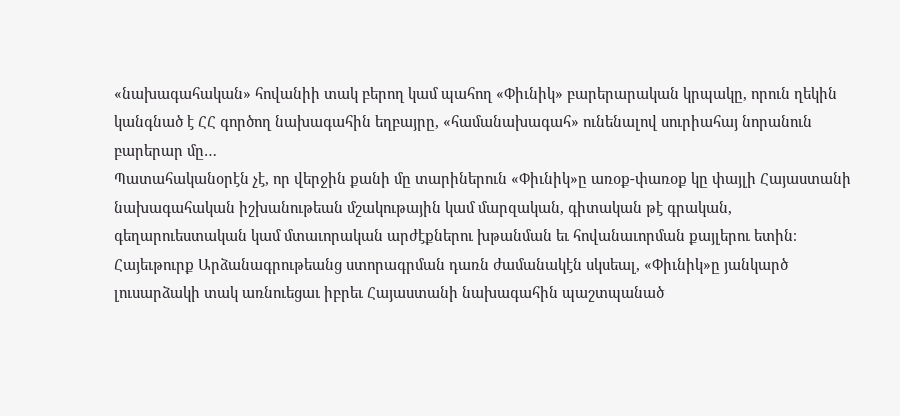«նախագահական» հովանիի տակ բերող կամ պահող «Փիւնիկ» բարերարական կրպակը, որուն ղեկին կանգնած է ՀՀ գործող նախագահին եղբայրը, «համանախագահ» ունենալով սուրիահայ նորանուն բարերար մը…
Պատահականօրէն չէ, որ վերջին քանի մը տարիներուն «Փիւնիկ»ը առօք-փառօք կը փայլի Հայաստանի նախագահական իշխանութեան մշակութային կամ մարզական, գիտական թէ գրական, գեղարուեստական կամ մտաւորական արժէքներու խթանման եւ հովանաւորման քայլերու ետին։
Հայեւթուրք Արձանագրութեանց ստորագրման դառն ժամանակէն սկսեալ, «Փիւնիկ»ը յանկարծ լուսարձակի տակ առնուեցաւ իբրեւ Հայաստանի նախագահին պաշտպանած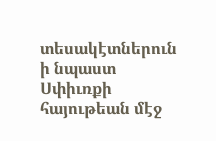տեսակէտներուն ի նպաստ Սփիւռքի հայութեան մէջ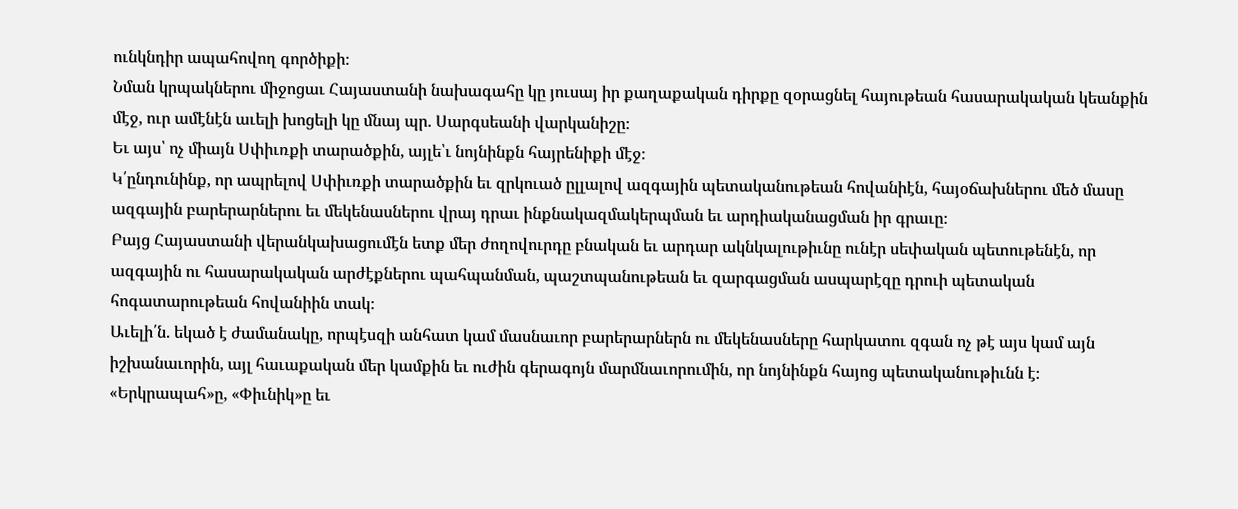ունկնդիր ապահովող գործիքի։
Նման կրպակներու միջոցաւ Հայաստանի նախագահը կը յուսայ իր քաղաքական դիրքը զօրացնել հայութեան հասարակական կեանքին մէջ, ուր ամէնէն աւելի խոցելի կը մնայ պր. Սարգսեանի վարկանիշը։
Եւ այս՝ ոչ միայն Սփիւռքի տարածքին, այլե՝ւ նոյնինքն հայրենիքի մէջ։
Կ՛ընդունինք, որ ապրելով Սփիւռքի տարածքին եւ զրկուած ըլլալով ազգային պետականութեան հովանիէն, հայօճախներու մեծ մասը ազգային բարերարներու եւ մեկենասներու վրայ դրաւ ինքնակազմակերպման եւ արդիականացման իր գրաւը։
Բայց Հայաստանի վերանկախացումէն ետք մեր ժողովուրդը բնական եւ արդար ակնկալութիւնը ունէր սեփական պետութենէն, որ ազգային ու հասարակական արժէքներու պահպանման, պաշտպանութեան եւ զարգացման ասպարէզը դրուի պետական հոգատարութեան հովանիին տակ։
Աւելի՛ն. եկած է ժամանակը, որպէսզի անհատ կամ մասնաւոր բարերարներն ու մեկենասները հարկատու զգան ոչ թէ այս կամ այն իշխանաւորին, այլ հաւաքական մեր կամքին եւ ուժին գերագոյն մարմնաւորումին, որ նոյնինքն հայոց պետականութիւնն է։
«Երկրապահ»ը, «Փիւնիկ»ը եւ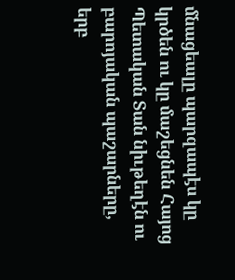մնացեալը պարզապէս կը կրծեն ու կը մաշեցնեն Հայոց Պետական Տան նիւթեղէն ու բարոյական պաշարները, երբ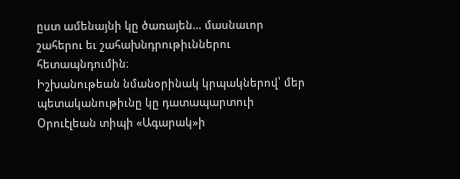ըստ ամենայնի կը ծառայեն… մասնաւոր շահերու եւ շահախնդրութիւններու հետապնդումին։
Իշխանութեան նմանօրինակ կրպակներով՝ մեր պետականութիւնը կը դատապարտուի Օրուէլեան տիպի «Ագարակ»ի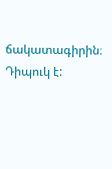ճակատագիրին։
Դիպուկ է: